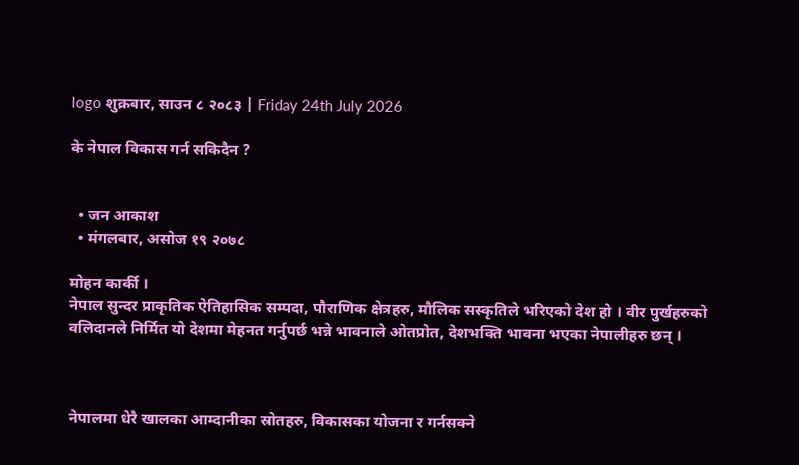logo शुक्रबार, साउन ८ २०८३ | Friday 24th July 2026

के नेपाल विकास गर्न सकिदैन ?


  • जन आकाश
  • मंगलबार, असोज १९ २०७८

मोहन कार्की ।
नेपाल सुन्दर प्राकृतिक ऐतिहासिक सम्पदा, पौराणिक क्षेत्रहरु, मौलिक सस्कृतिले भरिएको देश हो । वीर पुर्खहरुको वलिदानले निर्मित यो देशमा मेहनत गर्नुपर्छ भन्ने भावनाले ओतप्रोत, देशभक्ति भावना भएका नेपालीहरु छन् ।



नेपालमा धेरै खालका आम्दानीका स्रोतहरु, विकासका योजना र गर्नसक्ने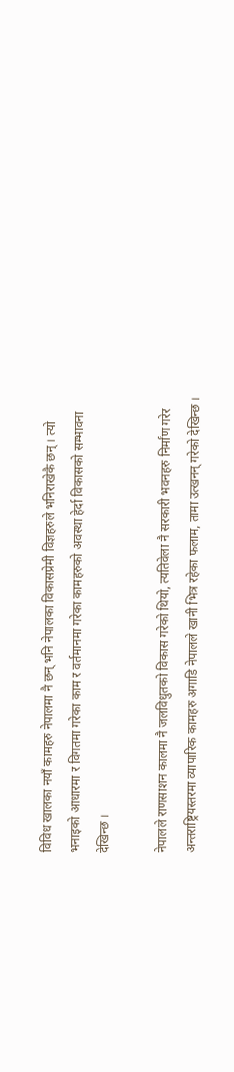विविध खालका नयाँ कामहरु नेपालमा नै छन् भनि नेपालका विकासप्रेमी विज्ञहरुले भनिराखेकै छन् । त्यो भनाइको आधारमा र विगतमा गरेका काम र वर्तमानमा गरेका कामहरुको अवस्था हेर्दा विकासको सम्भावना देखिन्छ ।

नेपालले राणसाशन कालमा नै जलविधुतको विकास गरेको थियो, त्यतिवेला नै सरकारी भवनहरु निर्मांण गरेर अन्तराष्ट्रियस्तरमा व्यापारिक कामहरु अगाडि नेपालले खानी भित्र रहेका फलाम, तामा उत्खनन् गरेको देखिन्छ ।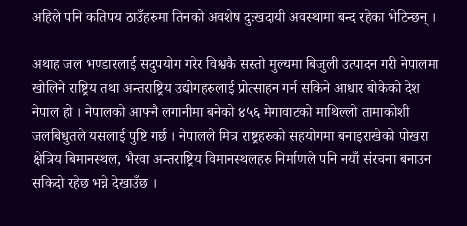अहिले पनि कतिपय ठाउँहरुमा तिनको अवशेष दुःखदायी अवस्थामा बन्द रहेका भेटिन्छन् ।

अथाह जल भण्डारलाई सदुपयोग गरेर विश्वकै सस्तो मुल्यमा बिजुली उत्पादन गरी नेपालमा खोलिने राष्ट्रिय तथा अन्तराष्ट्रिय उद्योगहरुलाई प्रोत्साहन गर्न सकिने आधार बोकेको देश नेपाल हो । नेपालको आफ्नै लगानीमा बनेको ४५६ मेगावाटको माथिल्लो तामाकोशी जलबिधुतले यसलाई पुष्टि गर्छ । नेपालले मित्र राष्ट्रहरुको सहयोगमा बनाइराखेको पोखरा क्षेत्रिय बिमानस्थल, भैरवा अन्तराष्ट्रिय विमानस्थलहरु निर्माणले पनि नयाँ संरचना बनाउन सकिदो रहेछ भन्ने देखाउँछ ।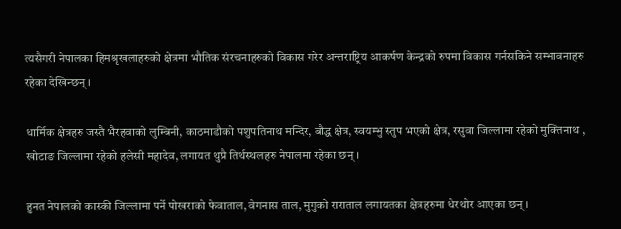त्यसैगरी नेपालका हिमश्रृखलाहरुको क्षेत्रमा भौतिक संरचनाहरुको विकास गरेर अन्तराष्ट्रिय आकर्षण केन्द्रको रुपमा विकास गर्नसकिने सम्भावनाहरु रहेका देखिन्छन् ।

धार्मिक क्षेत्रहरु जस्तै भैरहवाको लुम्बिनी, काठमाडौको पशुपतिनाथ मन्दिर, बौद्ध क्षेत्र, स्वयम्भु स्तुप भएको क्षेत्र, रसुवा जिल्लामा रहेको मुक्तिनाथ , खोटाङ जिल्लामा रहेको हलेसी महादेव, लगायत थुप्रै तिर्थस्थलहरु नेपालमा रहेका छन् ।

हुनत नेपालको कास्की जिल्लामा पर्ने पोखराको फेवाताल, वेगनास ताल, मुगुको राराताल लगायतका क्षेत्रहरुमा धेरथोर आएका छन् ।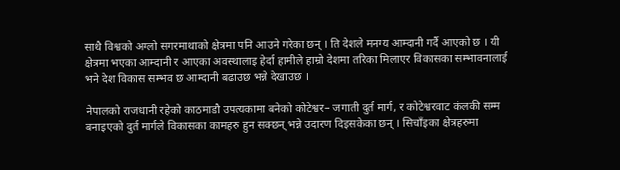साथै विश्वको अग्लो सगरमाथाको क्षेत्रमा पनि आउने गरेका छन् । ति देशले मनग्य आम्दानी गर्दै आएको छ । यी क्षेत्रमा भएका आम्दानी र आएका अवस्थालाइ हेर्दा हामीले हाम्रो देशमा तरिका मिलाएर विकासका सम्भावनालाई भने देश विकास सम्भव छ आम्दानी बढाउछ भन्ने देखाउछ ।

नेपालको राजधानी रहेको काठमाडौ उपत्यकामा बनेको कोटेश्वर– जगाती दुर्त मार्ग, र कोटेश्वरवाट कंलकी सम्म बनाइएको दुर्त मार्गले विकासका कामहरु हुन सक्छन् भन्ने उदारण दिइसकेका छन् । सिचाँइका क्षेत्रहरुमा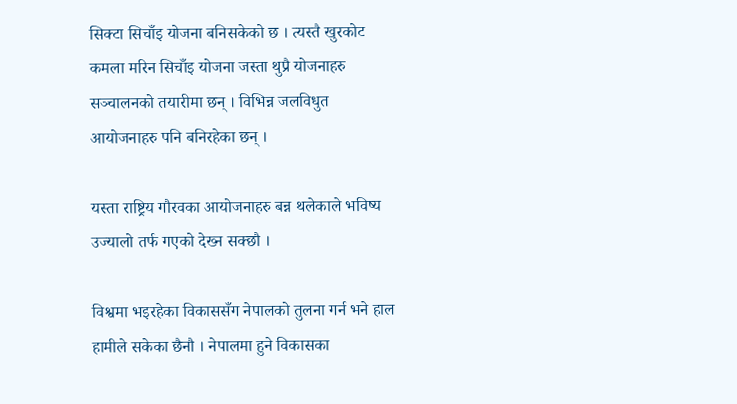सिक्टा सिचाँइ योजना बनिसकेको छ । त्यस्तै खुरकोट कमला मरिन सिचाँइ योजना जस्ता थुप्रै योजनाहरु सञ्चालनको तयारीमा छन् । विभिन्न जलविधुत आयोजनाहरु पनि बनिरहेका छन् ।

यस्ता राष्ट्रिय गौरवका आयोजनाहरु बन्न थलेकाले भविष्य उज्यालो तर्फ गएको देख्न सक्छौ ।

विश्वमा भइरहेका विकाससँग नेपालको तुलना गर्न भने हाल हामीले सकेका छैनौ । नेपालमा हुने विकासका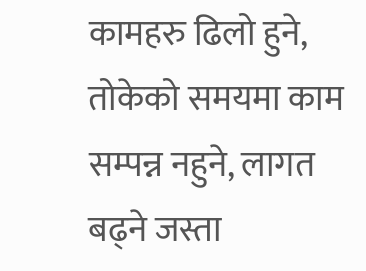कामहरु ढिलो हुने, तोकेको समयमा काम सम्पन्न नहुने, लागत बढ्ने जस्ता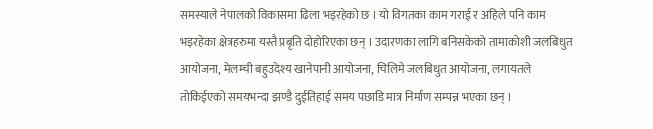समस्याले नेपालको विकासमा ढिला भइरहेको छ । यो विगतका काम गराई र अहिले पनि काम भइरहेका क्षेत्रहरुमा यस्तै प्रबृति दोहोरिएका छन् । उदारणका लागि बनिसकेको तामाकोशी जलबिधुत आयोजना, मेलम्ची बहुउदेश्य खानेपानी आयोजना, चिलिमे जलबिधुत आयोजना, लगायतले तोकिईएको समयभन्दा झण्डै दुईतिहाई समय पछाडि मात्र निर्माण सम्पन्न भएका छन् ।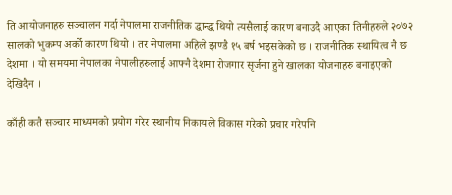ति आयोजनाहरु सञ्चालन गर्दा नेपालमा राजनीतिक द्धान्द्ध थियो त्यसैलाई कारण बनाउदै आएका तिनीहरुले २०७२ सालको भुकम्प अर्को कारण थियो । तर नेपालमा अहिले झण्डै १५ बर्ष भइसकेको छ । राजनीतिक स्थायित्व नै छ देशमा । यो समयमा नेपालका नेपालीहरुलाई आफ्नै देशमा रोजगार सृर्जना हुने खालका योजनाहरु बनाइएको देखिदैन ।

काँही कतै सञ्चार माध्यमको प्रयोग गरेर स्थानीय निकायले विकास गरेको प्रचार गरेपनि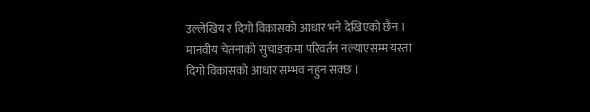उल्लेखिय र दिगो विकासको आधार भने देखिएको छैन । मानवीय चेतनाको सुचाङकमा परिवर्तन नल्याएसम्म यस्ता दिगो विकासको आधार सम्भव नहुन सक्छ ।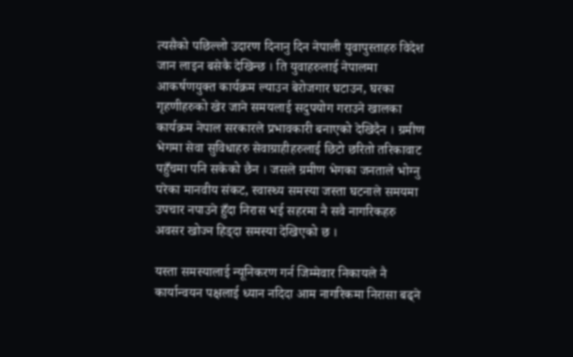त्यसैको पछिल्लो उदारण दिनानु दिन नेपाली युवापुस्ताहरु विदेश जान लाइन बसेकै देखिन्छ । ति युवाहरुलाई नेपालमा आकर्षणयुक्त कार्यक्रम ल्याउन बेरोजगार घटाउन, घरका गृहणीहरुको खेर जाने समयलाई सदुपयोग गराउने खालका कार्यक्रम नेपाल सरकारले प्रभावकारी बनाएको देखिदैन । ग्रमीण भेगमा सेवा सुविधाहरु सेवाग्राहीहरुलाई छिटो छरितो तरिकावाट पहुँचमा पनि सकेको छैन । जसले ग्रमीण भेगका जनताले भोग्नु परेका मानवीय संकट, स्वास्थ्य समस्या जस्ता घटनाले समयमा उपचार नपाउने हुँदा निरास भई सहरमा नै सवै नागरिकहरु अवसर खोज्न हिड्दा समस्या देखिएको छ ।

यस्ता समस्यालाई न्यूनिकरण गर्न जिम्मेवार निकायले नै कार्यान्वयन पक्षलाई ध्यान नदिदा आम नागरिकमा निरासा बढ्ने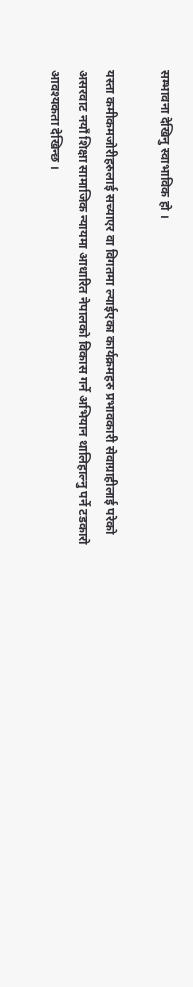सम्भावना देखिनु स्वाभाविक हो ।

यस्ता कमीकमजोरीहरुलाई सच्याएर वा विगतमा ल्याईएका कार्यक्रमहरु प्रभावकारी सेवाग्राहीलाई परेको असरवाट नयाँ शिक्षा सामाजिक न्यायमा आधारित नेपालको विकास गर्ने अभियान थालिहाल्नु पर्ने टडकारो आवश्यकता देखिन्छ ।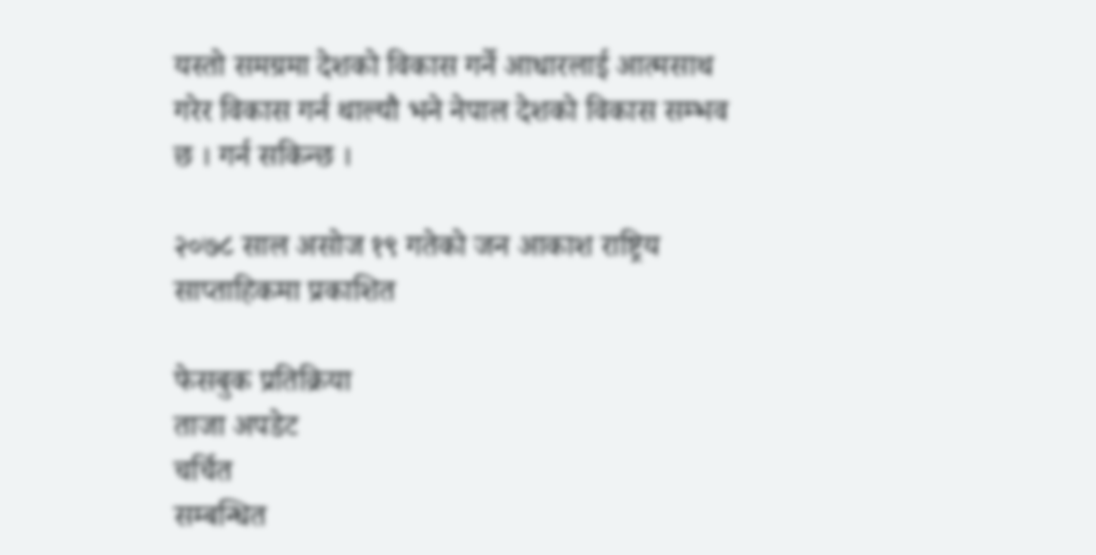यस्तो समग्रमा देशको विकास गर्ने आधारलाई आत्मसाथ गरेर विकास गर्न थाल्यौ भने नेपाल देशको विकास सम्भव छ । गर्न सकिन्छ ।

२०७८ साल असोज १९ गतेको जन आकाश राष्ट्रिय साप्ताहिकमा प्रकाशित

फेसबुक प्रतिक्रिया
ताजा अपडेट
चर्चित
सम्बन्धित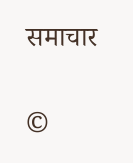समाचार

©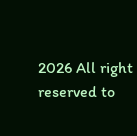2026 All right reserved to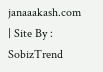janaaakash.com  | Site By : SobizTrend